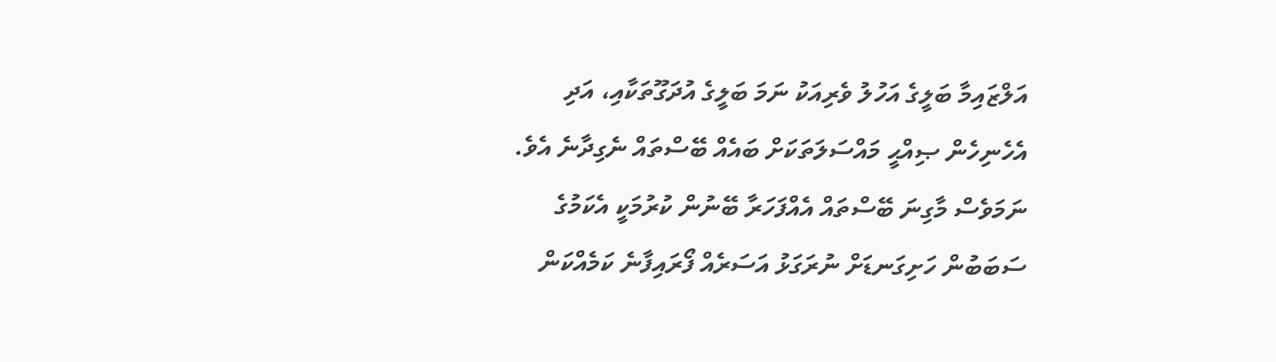އަލްޒައިމާ ބަލީގެ އަހުލު ވެރިއަކު ނަމަ ބަލީގެ އުދަގޫތަކާއި، އަދި އެހެނިހެން ޞިއްޙީ މައްސަލަތަކަށް ބައެއް ބޭސްތައް ނެގިދާނެ އެވެ. ނަމަވެސް މާގިނަ ބޭސްތައް އެއްފަހަރާ ބޭނުން ކުރުމަކީ އެކަމުގެ ސަބަބުން ހަށިގަނޑަށް ނުރަގަޅު އަސަރެއް ފޯރައިފާނެ ކަމެއްކަން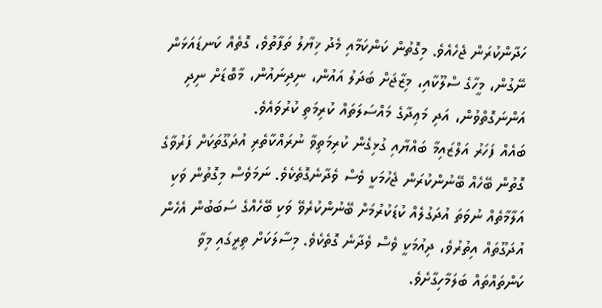ހަދާންކުރަން ޖެހެއެވެ. މިގޮތުން ކަންކަމާއި މެދު ޚިޔާލު ތަފާތުވެ، ގޮތެއް ކަނޑައަޅަން ނޭގުން، މީހާގެ ސްލޫކާއި، މިޒާޖަށް ބަދަލު އައުން، ނިދިނައުން، މާބޮޑަށް ނިދި އަންނަގޮތްވުން، އަދި މަޢިދާގެ މައްސަލަތައް ކުރިމަތި ކުރުވައެވެ.
ބައެއް ފަހަރު އަލްޒައިމާ ބައްޔާއި ގުޅިގެން ކުރިމަތިވާ ނުރައްކާތެރި އުދަގޫތަކަށް ފަރުވާގެ ގޮތުން ބޭހެއް ބޭނުންކުރަން ޖެހުމަކީ ވެސް ވެދާނެގޮތެކެވެ. ނަމަވެސް މިގޮތުން ވަކި އަލާމާތެއް ނުވަތަ އުދަގުލެއް ކުޑަކުރުމަށް ބޭނުންކުރެވޭ ވަކި ބޭހެއްގެ ސަބަބުން އެހެން އުދަގޫތައް އިތުރުވެ، ދިއުމަކީ ވެސް ވެދާނެ ގޮތެކެވެ. މިސާލަކަށް ތިރީގައި މިވާ ކަންތައްތައް ބަލަމާހިގާށެވެ.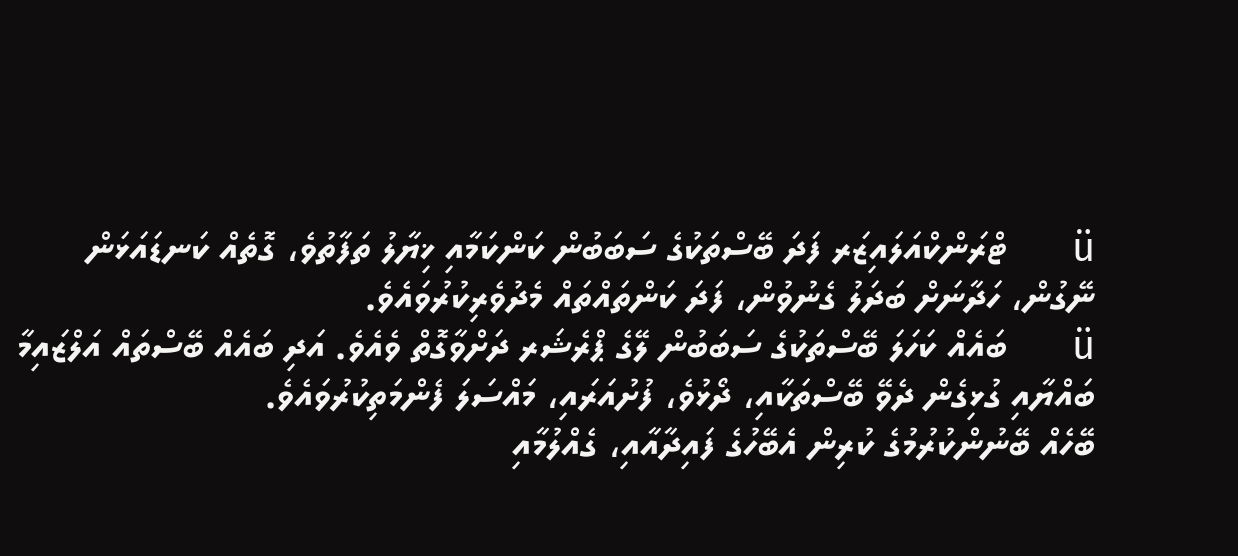ü      ޓްރަންކްއަލައިޒަރ ފަދަ ބޭސްތަކުގެ ސަބަބުން ކަންކަމާއި ޚިޔާލު ތަފާތުވެ، ގޮތެއް ކަނޑައަޅަން ނޭގުން، ހަދާނަށް ބަދަލު ގެނުވުން، ފަދަ ކަންތައްތައް މެދުވެރިކުރުވައެވެ.
ü      ބައެއް ކަހަލަ ބޭސްތަކުގެ ސަބަބުން ލޭގެ ޕްރެޝަރ ދަށްވާގޮތް ވެއެވެ. އަދި ބައެއް ބޭސްތައް އަލްޒައިމާ ބައްޔާއި ގުޅިގެން ދެވޭ ބޭސްތަކާއި، ދޯޅުވެ، ފުށުއަރައި، މައްސަލަ ފެންމަތިކުރުވައެވެ.
ބޭހެއް ބޭނުންކުރުމުގެ ކުރިން އެބޭހުގެ ފައިދާއާއި، ގެއްލުމާއި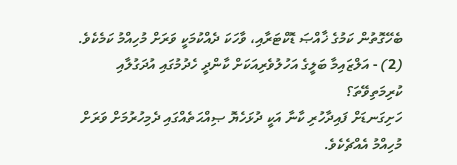ބެހޭގޮތުން ކަމުގެ ޚާއްޞަ ޑޮކްޓަރާއި، ވާހަކަ ދެއްކުމަކީ ވަރަށް މުހިއްމު ކަމެކެވެ.
(2) - އަލްޒައިމާ ބަލީގެ އަހުލުވެރިއަކަށް ކާންދީ ހެދުމުގައި އުދަގުލާއި ކުރިމަތިވޭތަ؟
ހަށިގަނޑަށް ފައިދާހުރި ކާނާ އަކީ ދުޅަހެޔޮ ޞިއްޙަތެއްގައި ދެމިހުރުމަށް ވަރަށް މުހިއްމު އެއްޗެކެވެ.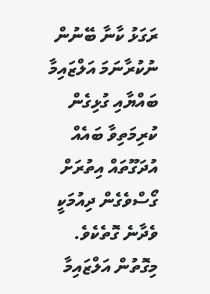ރަގަޅު ކާނާ ބޭނުން ނުކުރާނަމަ އަލްޒައިމާ ބައްޔާއި ގުޅިގެން ކުރިމަތިވާ ބައެއް އުދަގޫތައް އިތުރަށް ގޯސްވެގެން ދިއުމަކީ ވެދާނެ ގޮތެކެވެ. މިގޮތުން އަލްޒައިމާ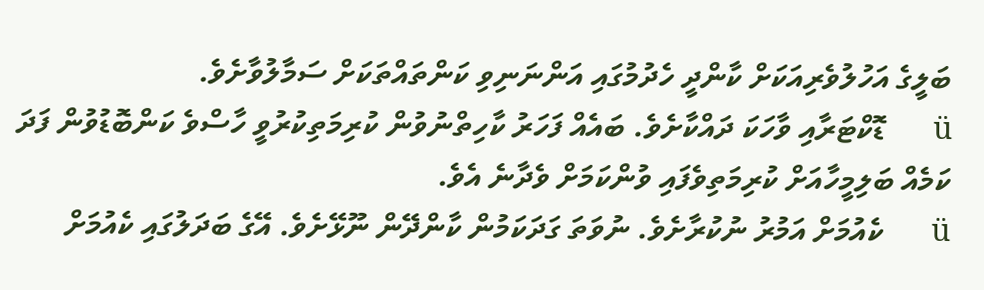ބަލީގެ އަހުލުވެރިއަކަށް ކާންދީ ހެދުމުގައި އަންނަނިވި ކަންތައްތަކަށް ސަމާލުވާށެވެ.
ü      ޑޮކްޓަރާއި ވާހަކަ ދައްކާށެވެ. ބައެއް ފަހަރު ކާހިތްނުވުން ކުރިމަތިކުރުވީ ހާސްވެ ކަންބޮޑުވުން ފަދަ ކަމެއް ބަލިމީހާއަށް ކުރިމަތިވެފައި ވުންކަމަށް ވެދާނެ އެވެ.
ü      ކެއުމަށް އަމުރު ނުކުރާށެވެ. ނުވަތަ ގަދަކަމުން ކާންދޭން ނޫޅޭށެވެ. އޭގެ ބަދަލުގައި ކެއުމަށް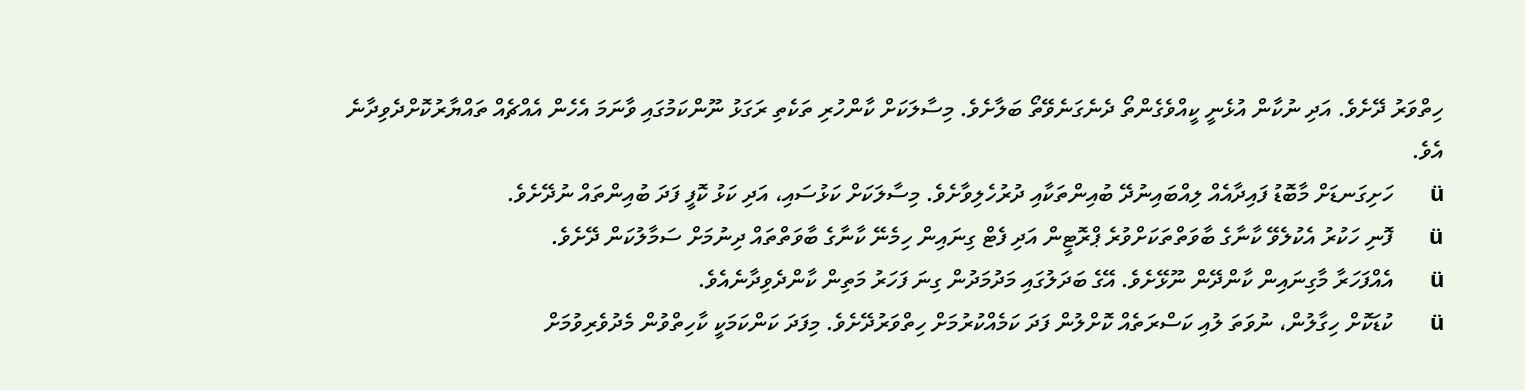ހިތްވަރު ދޭށެވެ. އަދި ނުކާން އުޅެނީ ކީއްވެގެންތޯ ދެނެގަނެވޭތޯ ބަލާށެވެ. މިސާލަކަށް ކާންހުރި ތަކެތި ރަގަޅު ނޫންކަމުގައި ވާނަމަ އެހެން އެއްޗެއް ތައްޔާރުކޮށްދެވިދާނެ އެވެ.
ü      ހަށިގަނޑަށް މާބޮޑު ފައިދާއެއް ލިއްބައިނުދޭ ބުއިންތަކާއި ދުރުހެލިވާށެވެ. މިސާލަކަށް ކަޅުސައި، އަދި ކަޅު ކޮފީ ފަދަ ބުއިންތައް ނުދޭށެވެ.
ü      ފޮނި ހަކުރު އެކުލެވޭ ކާނާގެ ބާވަތްތަކަށްވުރެ ޕްރޮޓީން އަދި ފެޓް ގިނައިން ހިމެނޭ ކާނާގެ ބާވަތްތައް ދިނުމަށް ސަމާލުކަން ދޭށެވެ.
ü      އެއްފަހަރާ މާގިނައިން ކާންދޭން ނޫޅޭށެވެ. އޭގެ ބަދަލުގައި މަދުމަދުން ގިނަ ފަހަރު މަތިން ކާންދެވިދާނެއެވެ.
ü      ކުޑަކޮށް ހިގާލުން، ނުވަތަ ލުއި ކަސްރަތެއް ކޮށްލުން ފަދަ ކަމެއްކުރުމަށް ހިތްވަރުދޭށެވެ. މިފަދަ ކަންކަމަކީ ކާހިތްވުން މެދުވެރިވުމަށް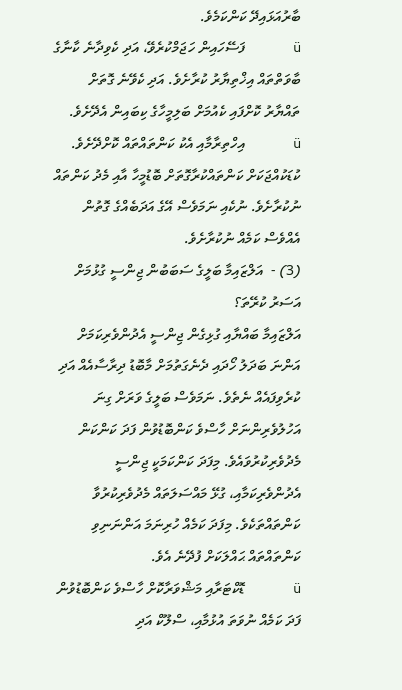ބާރުއަޅައިދޭ ކަންކަމެވެ.
ü      ފަސޭހައިން ހަޖަމްކުރެވޭ، އަދި ކެވިދާނެ ކާނާގެ ބާވަތްތައް އިޚްތިޔާރު ކުރާށެވެ. އަދި ކެވޭނެ ގޮތަށް ތައްޔާރު ކޮށްފައި ކެއުމަށް ބަލިމީހާގެ ކިބައިން އެދޭށެވެ.
ü      އިހްތިރާމާއި އެކު ކަންތައްތައް ކޮށްދޭށެވެ. ކުޑަކުއްޖަކަށް ކަންތައްކުރާގޮތަށް ބޮޑުމީހާ އާއި މެދު ކަންތައް ނުކުރާށެވެ. ނުކެއި ނަމަވެސް އޭގެ އަދަބެއްގެ ގޮތުން އެއްވެސް ކަމެއް ނުކުރާށެވެ.
(3) -  އަލްޒައިމާ ބަލީގެ ސަބަބުން ޖިންސީ ގުޅުމަށް އަސަރު ކުރޭތަ؟
އަލްޒައިމާ ބައްޔާއި ގުޅިގެން ޖިންސީ އެދުންވެރިކަމަށް އަންނަ ބަދަލު ހޯދައި ދެނެގަތުމަށް މާބޮޑު ދިރާސާއެއް އަދި ކުރެވިފައެއް ނެތެވެ. ނަމަވެސް ބަލީގެ ވަރަށް ގިނަ އަހުލުވެރިންނަށް ހާސްވެ ކަންބޮޑުވުން ފަދަ ކަންކަން މެދުވެރިކުރުވައެވެ. މިފަދަ ކަންކަމަކީ ޖިންސީ އެދުންވެރިކަމާއި، ގުޅޭ މައްސަލަތައް މެދުވެރިކުރުވާ ކަންތައްތަކެވެ. މިފަދަ ކަމެއް ހުރިނަމަ އަންނަނިވި ކަންތައްތައް ޙައްލަކަށް ފުދޭނެ އެވެ.
ü      ޑޮކްޓަރާއި މަޝްވަރާކޮށް ހާސްވެ ކަންބޮޑުވުން ފަދަ ކަމެއް ނުވަތަ އުޅުމާއި، ސްލޫކް އަދި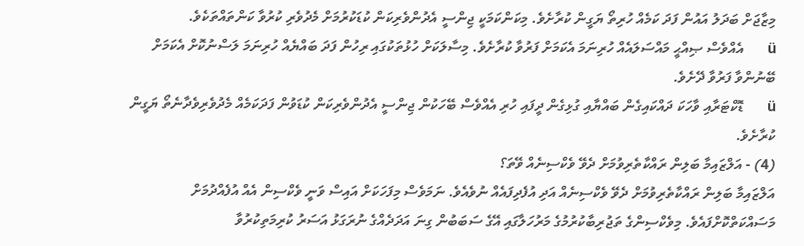މިޒާޖަށް ބަދަލު އައުން ފަދަ ކަމެއް ހުރިތޯ ޔަގީން ކުރާށެވެ. މިކަންކަމަކީ ޖިންސީ އެދުންވެރިކަން ކުޑަކުރުމަށް މެދުވެރި ކުރުވާ ކަންތައްތަކެވެ.
ü      އެއްވެސް ޞިއްޙީ މައްސަލައެއް ހުރިނަމަ އެކަމަށް ފަރުވާ ކުރާށެވެ. މިސާލަކަށް ހުޅުތަކުގައި ރިހުން ފަދަ ބައްޔެއް ހުރިނަމަ ލަސްނުކޮށް އެކަމަށް ބޭނުންވާ ފަރުވާ ދޭށެވެ.
ü      ޑޮކްޓަރާއި ވާހަކަ ދައްކައިގެން ބައްޔާއި ގުޅިގެން ދީފައި ހުރި އެއްވެސް ބޭހަކުން ޖިންސީ އެދުންވެރިކަން ކުޑަވުން ފަދަކަމެއް މެދުވެރިވެދާނެތޯ ޔަގީން ކުރާށެވެ.
(4) - އަލްޒައިމާ ބަލިން ރައްކާތެރިވުމަށް ދެވޭ ވެކްސިނެއް ވޭތަ؟
އަލްޒައިމާ ބަލިން ރައްކާތެރިވުމަށް ދެވޭ ވެކްސިނެއް އަދި އުފެދިފައެއް ނުވެއެވެ. ނަމަވެސް މިފަހަކަށް އައިސް ވަނީ ވެކްސިން އެއް އުފެއްދުމަށް މަސައްކަތްކޮށްފައެވެ. މިވެކްސިންގެ ތަޖުރިބާކުރުމުގެ މަރުހަލާގައި އޭގެ ސަބަބުން ގިނަ އަދަދެއްގެ ނުރަގަޅު އަސަރު ކުރިމަތިކުރުވާ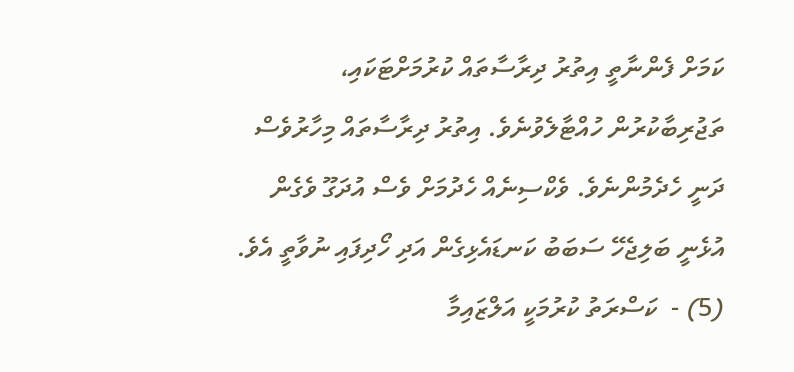ކަމަށް ފެންނާތީ އިތުރު ދިރާސާތައް ކުރުމަށްޓަކައި، ތަޖުރިބާކުރުން ހުއްޓާލެވުނެވެ. އިތުރު ދިރާސާތައް މިހާރުވެސް ދަނީ ހެދެމުންނެވެ. ވެކްސިނެއް ހެދުމަށް ވެސް އުދަގޫ ވެގެން އުޅެނީ ބަލިޖެހޭ ސަބަބު ކަނޑައެޅިގެން އަދި ހޯދިފައި ނުވާތީ އެވެ.
(5) -  ކަސްރަތު ކުރުމަކީ އަލްޒައިމާ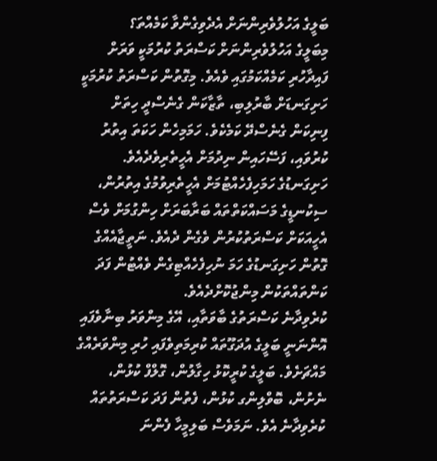ބަލީގެ އަހުލުވެރިންނަށް އެދެވިގެންވާ ކަމެއްތަ؟
މިބަލީގެ އަހުލުވެރިންނަށް ކަސްރަތު ކުރުމަކީ ވަރަށް ފައިދާހުރި ކަމެއްކަމުގައި ވެއެވެ. މިގޮތުން ކަސްރަތު ކުރުމަކީ ހަށިގަނޑަށް ބާރުލިބި، ތާޒާކަން ގެނެސްދީ ހިތަށް ފިނިކަން ގެނެސްދޭ ކަމެކެވެ. ހަމަމިހެން ހަކަތަ އިތުރު ކުރުވައި، ފަސޭހައިން ނިދުމަށް އެހީތެރިވެދެއެވެ. ހަށިގަނޑުގެ ހަމަހިފެހެއްޓުމަށް އެހީތެރިވުމުގެ އިތުރުން، ސިކުނޑީގެ މަސައްކަތްތައް ބަރާބަރަށް ހިންގުމަށް ވެސް އެހީއަކަށް ކަސްރަތުކުރުން ވެގެން ދެއެވެ. ނަތީޖާއެއްގެ ގޮތުން ހަށިގަނޑުގެ ހަމަ ނުހިފެހެއްޓިގެން ވެއްޓުން ފަދަ ކަންތައްތަކުން މިންޖުކޮށްދެއެވެ.
ކުރެވިދާނެ ކަސްރަތުގެ ބާވަތާއި، އޭގެ މިންވަރު ބިނާވެފައި އޮންނަނީ ބަލީގެ އުދަގޫތައް ކުރިމަތިވެފައި ހުރި މިންވަރެއްގެ މައްޗަށެވެ. ބަލީގެ ކުރީކޮޅު ހިގާލުން، ގޮލްފް ކުޅުން، ނެށުން، ބޮވްލިންގ ކުޅުން، ފެތުން ފަދަ ކަސްރަތުތައް ކުރެވިދާނެ އެވެ. ނަމަވެސް ބަލިމީހާ ފެންނަ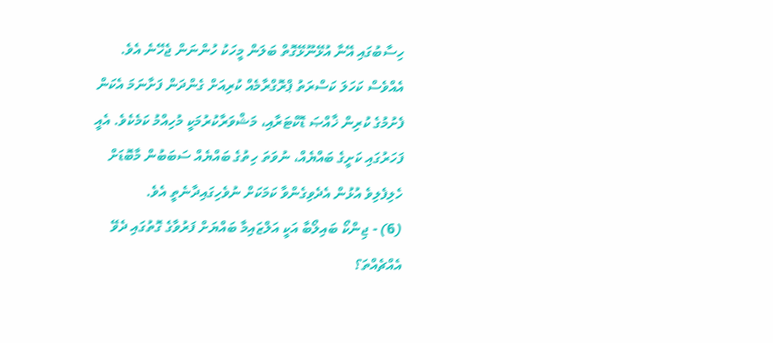ހިސާބުގައި އޭނާ އުޅޭނޫޅޭގޮތް ބަލަން މީހަކު ހުންނަން ޖެހޭނެ އެވެ.
އެއްވެސް ކަހަލަ ކަސްރަތު ޕްރޮގްރާމެއް ކުރިއަށް ގެންދަން ފަށާނަމަ އެކަން ފެށުމުގެ ކުރިން ޚާއްޞަ ޑޮކްޓަރާއި، މަޝްވަރާކުރުމަކީ މުހިއްމު ކަމެކެވެ. އެއީ ފަހަރުގައި ކަށީގެ ބައްޔެއް، ނުވަތަ ހިތުގެ ބައްޔެއް ސަބަބުން މާބޮޑަށް ހެލިފެލިވެ އުޅުން އެދެވިގެންވާ ކަމަކަށް ނުވެހިގައިދާނެތީ އެވެ.
(6) - ޖިންކޯ ބައިލޯބާ އަކީ އަލްޒައިމާ ބައްޔަށް ފަރުވާގެ ގޮތުގައި ދެވޭ އެއްޗެއްތަ؟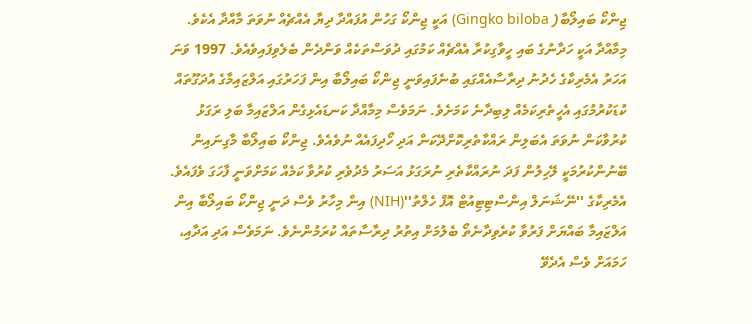ޖިންކޯ ބައިލޯބާ( Gingko biloba) އަކީ ޖިންކޯ ގަހުން އުފައްދާ ދިޔާ އެއްޗެއް ނުވަތަ މާއްދާ އެކެވެ. މިމާއްދާ އަކީ ހަދާނުގެ ބައި ހީވާގިކުރާ އެއްޗެއް ކަމުގައި ދުވަސްތަކެއް ވަންދެން ބެލެވިފައިވެއެވެ. 1997 ވަނަ އަހަރު އެމެރިކާގެ ހެދުނު ދިރާސާއެއްގައި ބުނެފައިވަނީ ޖިންކޯ ބައިލޯބާ އިން ފަހަރުގައި އަލްޒައިމާގެ އުދަގޫތައް ކުޑަކުރުމުގައި އެހީތެރިކަމެއް ލިބިދާނެ ކަމަށެވެ. ނަމަވެސް މިމާއްދާ ކަނޑައެޅިގެން އަލްޒައިމާ ބަލި ރަގަޅު ކުރުވާކަން ނުވަތަ އެބަލިން ރައްކާތެރިކޮށްދޭކަން އަދި ހޯދިފައެއް ނުވެއެވެ. ޖިންކޯ ބައިލޯބާ މާގިނައިން ބޭނުންކުރުމަކީ ލޭހިލުން ފަދަ ނުރައްކާތެރި ނުރަގަޅު އަސަރު މެދުވެރި ކުރުވާ ކަމެއް ކަމަށްވަނީ ފާހަގަ ވެފައެވެ.
އެމެރިކާގެ ''ނޭޝަނަލް އިންސްޓިޓިއުޓް އޮފް ހެލްތު''(NIH) އިން މިހާރު ވެސް ދަނީ ޖިންކޯ ބައިލޯބާ އިން އަލްޒައިމާ ބައްޔަށް ފަރުވާ ކުރެވިދާނެތޯ ބެލުމަށް އިތުރު ދިރާސާތައް ކުރަމުންނެވެ. ނަމަވެސް އަދި އަދާއި، ހަމައަށް ވެސް އެދެވޭ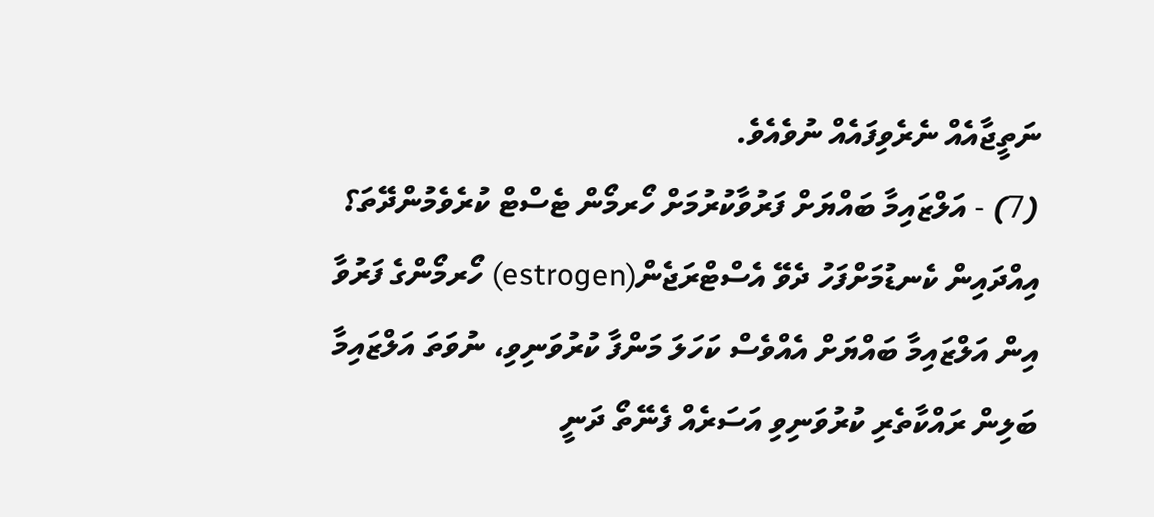ނަތީޖާއެއް ނެރެވިފައެއް ނުވެއެވެ.
(7) - އަލްޒައިމާ ބައްޔަށް ފަރުވާކުރުމަށް ހޯރމޯން ޓެސްޓް ކުރެވެމުންދޭތަ؟
އިއްދައިން ކެނޑުމަށްފަހު ދެވޭ އެސްޓްރަޖެން(estrogen) ހޯރމޯންގެ ފަރުވާ އިން އަލްޒައިމާ ބައްޔަށް އެއްވެސް ކަހަލަ މަންފާ ކުރުވަނިވި، ނުވަތަ އަލްޒައިމާ ބަލިން ރައްކާތެރި ކުރުވަނިވި އަސަރެއް ފެނޭތޯ ދަނީ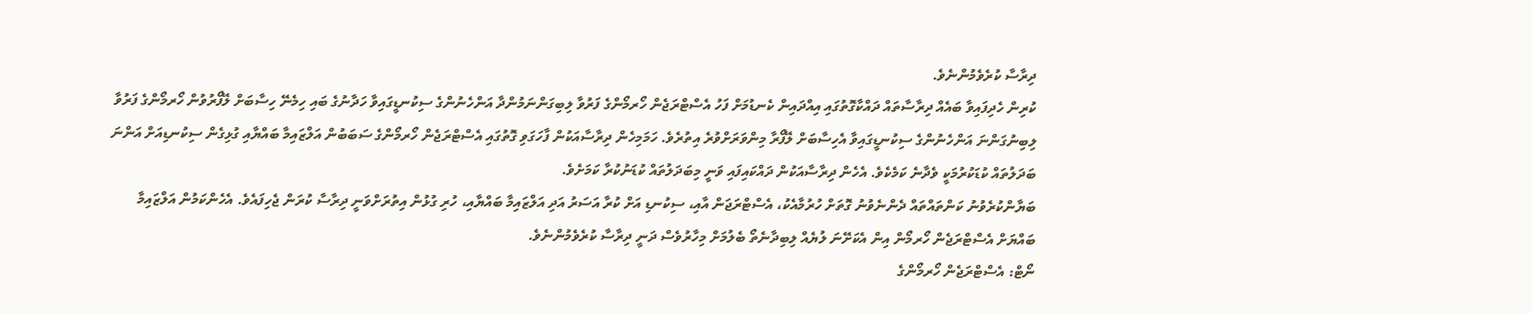ދިރާސާ ކުރެވެމުންނެވެ.
ކުރިން ހެދިފައިވާ ބައެއް ދިރާސާތައް ދައްކާގޮތުގައި އިއްދައިން ކެނޑުމަށް ފަހު އެސްޓްރަޖެން ހޯރމޯންގެ ފަރުވާ ލިބިގަންނަމުންދާ އަންހެނުންގެ ސިކުނޑީގައިވާ ހަދާނުގެ ބައި ހިމެނޭ ހިސާބަށް ލޭފޯރުވުން ހޯރމޯންގެ ފަރުވާ ލިބިނުގަންނަ އަންހެނުންގެ ސިކުނޑީގައިވާ އެހިސާބަށް ލޭފޯރާ މިންވަރަށްވުރެ އިތުރެވެ. ހަމަމިހެން ދިރާސާއަކުން ފާހަގަވި ގޮތުގައި އެސްޓްރަޖެން ހޯރމޯންގެ ސަބަބުން އަލްޒައިމާ ބައްޔާއި ގުޅިގެން ސިކުނޑިއަށް އަންނަ ބަދަލުތައް ކުޑަކުރުމަކީ ވެދާނެ ކަމެކެވެ. އެހެން ދިރާސާއަކުން ދައްކައިފައި ވަނީ މިބަދަލުތައް ކުޑަނުކުރާ ކަމަށެވެ.
ބަޔާންކުރެވުނު ކަންތައްތައް ދެންނެވުނު ގޮތަށް ހުރުމާއެކު، އެސްޓްރަޖަން އާއި، ސިކުނޑި އަށް ކުރާ އަސަރު އަދި އަލްޒައިމާ ބައްޔާއި، ހުރި ގުޅުން އިތުރަށްވަނީ ދިރާސާ ކުރަން ޖެހިފައެވެ. އެހެންކަމުން އަލްޒައިމާ ބައްޔަށް އެސްޓްރަޖެން ހޯރމޯން އިން އެކަށޭނަ ލުޔެއް ލިބިދާނެތޯ ބެލުމަށް މިހާރުވެސް ދަނީ ދިރާސާ ކުރެވެމުންނެވެ.
ނޯޓް: އެސްޓްރަޖެން ހޯރމޯންގެ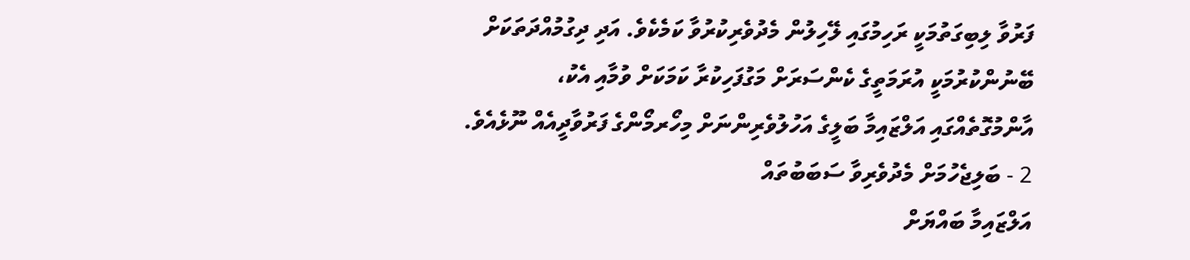ފަރުވާ ލިބިގަތުމަކީ ރަހިމުގައި ލޭހިލުން މެދުވެރިކުރުވާ ކަމެކެވެ. އަދި ދިގުމުއްދަތަކަށް ބޭނުންކުރުމަކީ އުރަމަތީގެ ކެންސަރަށް މަގުފަހިކުރާ ކަމަކަށް ވުމާއި އެކު، އާންމުގޮތެއްގައި އަލްޒައިމާ ބަލީގެ އަހުލުވެރިންނަށް މިހޯރމޯންގެ ފަރުވާދީއެއް ނޫޅެއެވެ.
2 - ބަލިޖެހުމަށް މެދުވެރިވާ ސަބަބުތައް
އަލްޒައިމާ ބައްޔަށް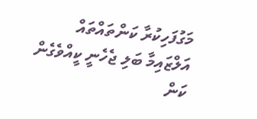މަގުފަހިކުރާ ކަންތައްތައް
އަލްޒައިމާ ބަލި ޖެހެނީ ކީއްވެގެން ކަން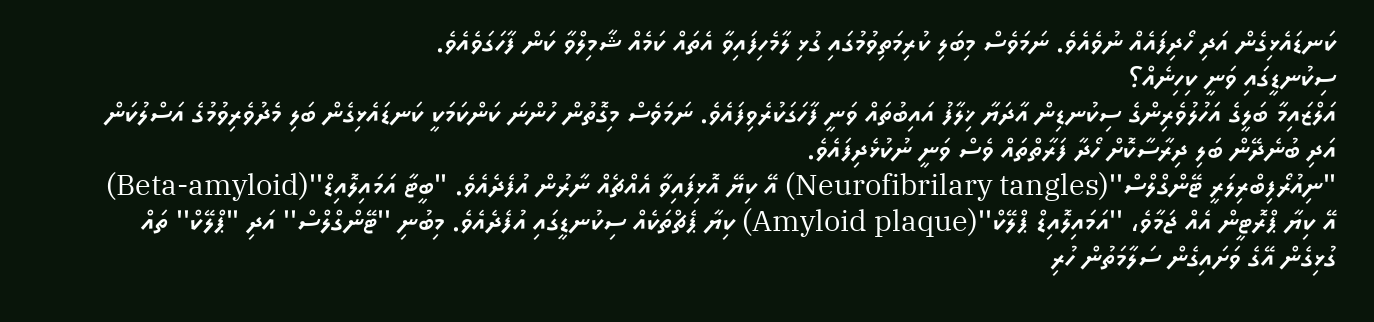ކަނޑައެޅިގެން އަދި ހޯދިފައެއް ނުވެއެވެ. ނަމަވެސް މިބަލި ކުރިމަތިވުމުގައި ގުޅި ލާމެހިފައިވާ އެތައް ކަމެއް ޝާމިލްވާ ކަން ފާހަގަވެއެވެ.
ސިކުނޑީގައި ވަނީ ކިހިނެއް؟
އަލްޒައިމާ ބަލީގެ އަހުލުވެރިންގެ ސިކުނޑިން އާދަޔާ ޚިލާފު އައިބުތައް ވަނީ ފާހަގަކުރެވިފައެވެ. ނަމަވެސް މިގޮތުން ހުންނަ ކަންކަމަކީ ކަނޑައެޅިގެން ބަލި މެދުވެރިވުމުގެ އަސްލުކަން އަދި ބުނެދޭން ބަލި ދިރާސާކޮށް ހޯދާ ފަރާތްތައް ވެސް ވަނީ ނުކުޅެދިފައެވެ.
''ނިއުރޯފިބްރިލަރީ ޓޭންގްލްސް''(Neurofibrilary tangles) އޭ ކިޔޭ އޮޅިފައިވާ އެއްޗެއް ނާރުން އުފެދެއެވެ. ''ބީޓާ އަމައިލޮއިޑް''(Beta-amyloid) އޭ ކިޔާ ޕްރޮޓީން އެއް ޖަމާވެ، ''އަމައިލޮއިޑް ޕްލޭކް''(Amyloid plaque) ކިޔާ ޕެޗްތަކެއް ސިކުނޑީގައި އުފެދެއެވެ. މިބުނި ''ޓޭންގްލްސް'' އަދި ''ޕްލޭކް'' ތައް ގުޅިގެން އޭގެ ވަށައިގެން ސަލާމަތުން ހުރި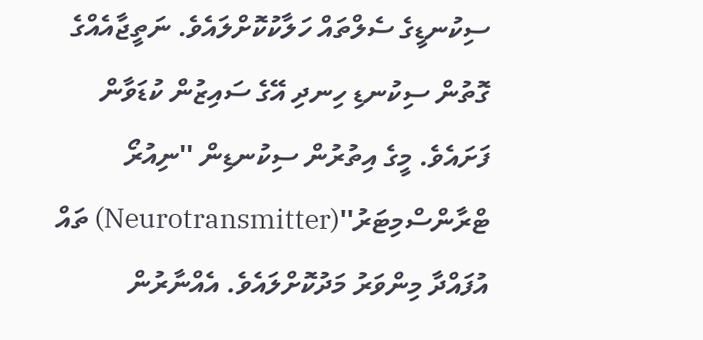ސިކުނޑީގެ ސެލްތައް ހަލާކުކޮށްލައެވެ. ނަތީޖާއެއްގެ ގޮތުން ސިކުނޑި ހިނދި އޭގެ ސައިޒުން ކުޑަވާން ފަށައެވެ. މީގެ އިތުރުން ސިކުނޑިން ''ނިއުރޯ ޓްރާންސްމިޓަރު''(Neurotransmitter) ތައް އުފައްދާ މިންވަރު މަދުކޮށްލައެވެ. އެއްނާރުން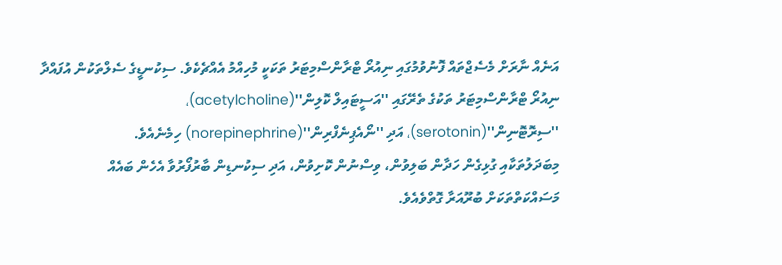އަނެއް ނާރަށް މެސެޖްތައް ފޮނުވުމުގައި ނިއުރޯ ޓްރާންސްމިޓަރު ތަކަކީ މުހިއްމު އެއްޗެކެވެ. ސިކުނޑީގެ ސެލްތަކުން އުފައްދާ ނިއުރޯ ޓްރާންސްމިޓަރު ތަކުގެ ތެރޭގައި ''އަސީޓައިލް ކޮލިން''(acetylcholine)، ''ސިރޮޓޮނިން''(serotonin)، އަދި ''ނޯއެޕިނެފްރިން''(norepinephrine) ހިމެނެއެވެ.
މިބަދަލުތަކާއި ގުޅިގެން ހަދާން ބަލިވުން، ވިސްނުން ކޮށިވުން، އަދި ސިކުނޑިން ބާރުފޯރުވާ އެހެން ބައެއް މަސައްކަތްތަކަށް ބުރޫއަރާ ގޮތްވެއެވެ.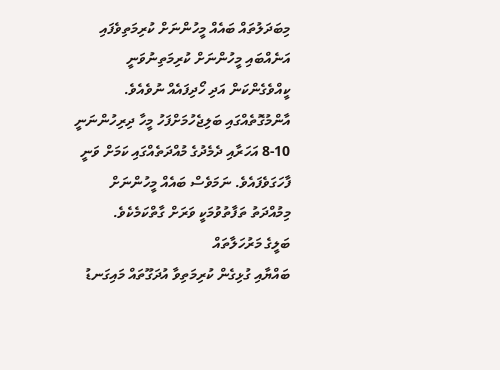މިބަދަލުތައް ބައެއް މީހުންނަށް ކުރިމަތިވެފައި އަނެއްބައި މީހުންނަށް ކުރިމަތިނުވަނީ ކީއްވެގެންކަން އަދި ހޯދިފައެއް ނުވެއެވެ. އާންމުގޮތެއްގައި ބަލިޖެހުމަށްފަހު މީހާ ދިރިހުންނަނީ 10-8 އަހަރާއި ދެމެދުގެ މުއްދަތެއްގައި ކަމަށް ވަނީ ފާހަގަވެފައެވެ. ނަމަވެސް ބައެއް މީހުންނަށް މިމުއްދަތު ތަފާތުވުމަކީ ވަރަށް ގާތްކަމެކެވެ.
ބަލީގެ މަރުހަލާތައް
ބައްޔާއި ގުޅިގެން ކުރިމަތިވާ އުދަގޫތައް މައިގަނޑު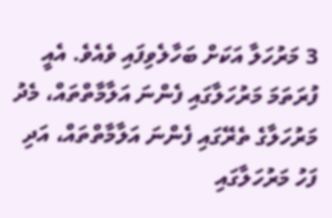3 މަރުހަލާ އަކަށް ބަހާލެވިފައި ވެއެވެ. އެއީ ފުރަތަމަ މަރުހަލާގައި ފެންނަ އަލާމާތްތައް، މެދު މަރުހަލާގެ ތެރޭގައި ފެންނަ އަލާމާތްތައް، އަދި ފަހު މަރުހަލާގައި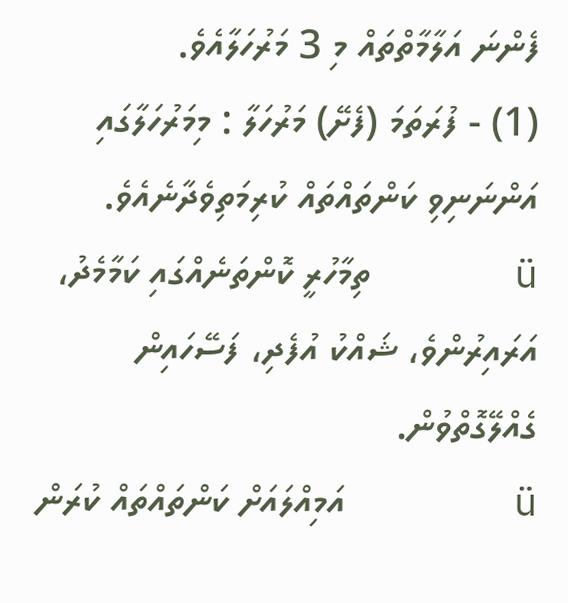ފެންނަ އަލާމާތްތައް މި 3 މަރުހަލާއެވެ.
(1) - ފުރަތަމަ (ފެށޭ) މަރުހަލާ : މިމަރުހަލާގައި އަންނަނިވި ކަންތައްތައް ކުރިމަތިވެދާނެއެވެ.
ü      ތިމާހުރީ ކޮންތަނެއްގައި ކަމާމެދު، އަރައިރުންވެ، ޝައްކު އުފެދި، ފަސޭހައިން ގެއްލޭގޮތްވުން.
ü       އަމިއްލައަށް ކަންތައްތައް ކުރަން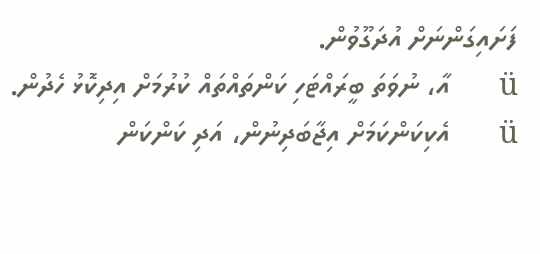ފަށައިގަންނަށް އުދަގޫވުން.
ü       އާ، ނުވަތަ ބީރައްޓަހި ކަންތައްތައް ކުރުމަށް އިދިކޮޅު ހެދުން.
ü       އެކިކަންކަމަށް އިޖާބަދިނުން، އަދި ކަންކަން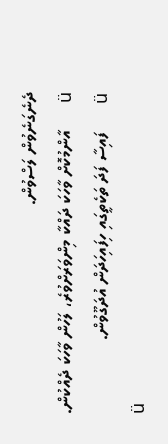ދެނެގަނެވުން ލަސްވުން.
ü       އާންމުކޮށް ވާހަކަ ދައްކާ މިންވަރަށްވުރެ، ލަހުން ވާހަކަ ދެއްކުން.
ü       ފައިސާ ފަދަ ތަކެތީގައި ހިފައިހަދަން އުދަގޫވުން.
ü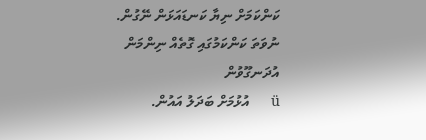ކަންކަމަށް ނިޔާ ކަނޑައަޅަން ނޭގުން. ނުވަތަ ކަންކަމުގައި ގޮތެއް ނިންމަން އުދަނގޫވުން
ü       އުޅުމަށް ބަދަލު އައުން.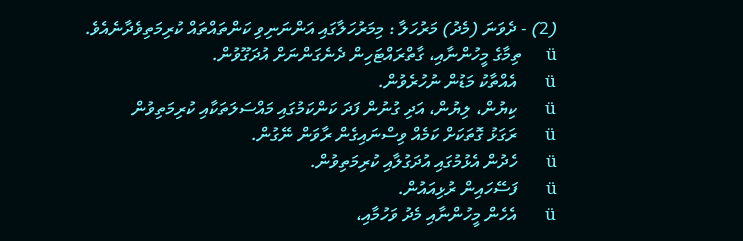(2) - ދެވަނަ (މެދު) މަރުހަލާ : މިމަރުހަލާގައި އަންނަނިވި ކަންތައްތައް ކުރިމަތިވެދާނެއެވެ.
ü      ތިމާގެ މީހުންނާއި، ގާތްރައްޓަހިން ދެނެގަންނަށް އުދަގޫވުން.
ü       އެއްތާކު މަޑުން ނުހުރެވުން.
ü       ކިޔުން، ލިޔުން، އަދި ގުނުން ފަދަ ކަންކަމުގައި މައްސަލަތަކާއި ކުރިމަތިވުން
ü       ރަގަޅު ގޮތަކަށް ކަމެއް ވިސްނައިގެން ރާވަން ނޭގުން.
ü       ހެދުން އެޅުމުގައި އުދަގުލާއި ކުރިމަތިވުން.
ü       ފަސޭހައިން ރުޅިއައުން.
ü       އެހެން މީހުންނާއި މެދު ވަހުމާއި،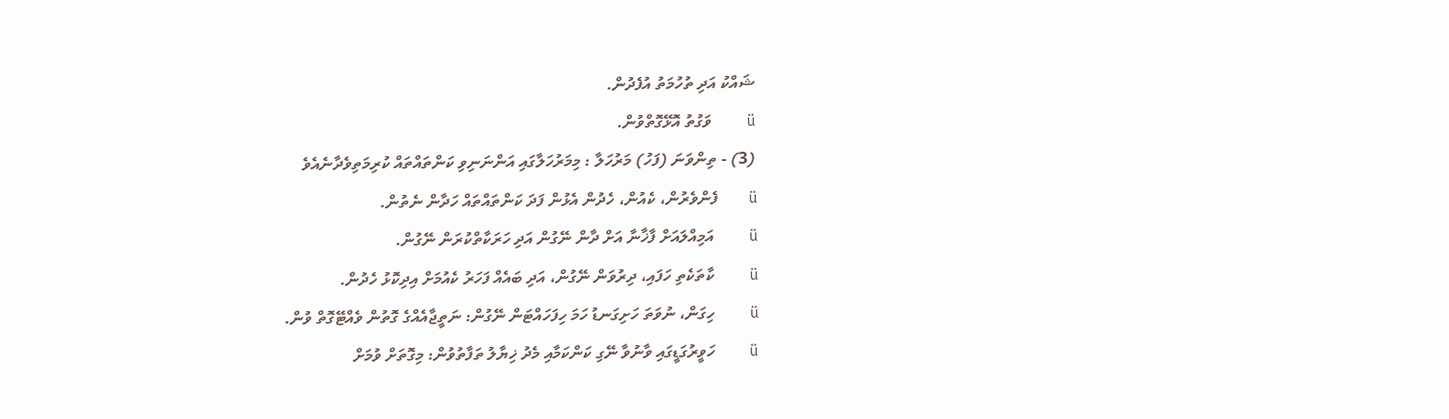ޝައްކު އަދި ތުހުމަތު އުފެދުން.
ü       ވަގުތު އޮޅޭގޮތްވުން.
(3) - ތިންވަނަ (ފަހު) މަރުހަލާ : މިމަރުހަލާގައި އަންނަނިވި ކަންތައްތައް ކުރިމަތިވެދާނެއެވެ
ü      ފެންވެރުން، ކެއުން، ހެދުން އެޅުން ފަދަ ކަންތައްތައް ހަދާން ނެތުން.
ü       އަމިއްލައަށް ފާޚާނާ އަށް ދާން ނޭގުން އަދި ހަރަކާތްކުރަން ނޭގުން.
ü       ކާތަކެތި ހަފައި، ދިރުވަން ނޭގުން، އަދި ބައެއް ފަހަރު ކެއުމަށް އިދިކޮޅު ހެދުން.
ü       ހިގަން، ނުވަތަ ހަށިގަނޑު ހަމަ ހިފަހައްޓަން ނޭގުން: ނަތީޖާއެއްގެ ގޮތުން ވެއްޓޭގޮތް ވުން.
ü       ހަވީރުގަޑީގައި ވާނުވާ ނޭގި ކަންކަމާއި މެދު ޚިޔާލު ތަފާތުވުން: މިގޮތަށް ވުމަށް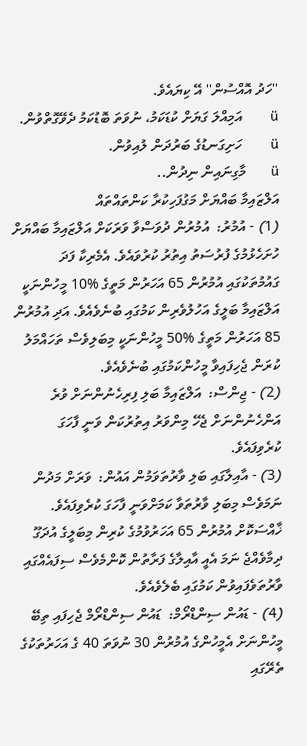''ހަދު އޮއްސުން'' އޭ ކިޔައެވެ.
ü       އަމިއްލަ ގަޔަށް ކުޑަކަމު، ނުވަތަ ބޮޑުކަމު ދެވޭގޮތްވުން.
ü       ހަށިގަނޑުގެ ބަރުދަން ލުއިވުން.
ü      މާގިނައިން ނިދުން..
އަލްޒައިމާ ބައްޔަށް މަގުފަހިކުރާ ކަންތައްތައް
(1) - އުމުރު:  އުމުރުން ދުވަސްވާ ވަރަކަށް އަލްޒައިމާ ބައްޔަށް ހުށަހެޅުމުގެ ފުރުސަތު އިތުރު ކުރުވައެވެ. އެމެރިކާ ފަދަ ގައުމުތަކުގައި އުމުރުން 65 އަހަރުން މަތީގެ %10 މީހުންނަކީ އަލްޒައިމާ ބަލީގެ އަހުލުވެރިން ކަމުގައި ބުނެވެއެވެ. އަދި އުމުރުން 85 އަހަރުން މަތީގެ %50 މީހުންނަކީ މިބަލިވެސް ތަހައްމަލު ކުރަން ޖެހިފައިވާ މީހުންކަމުގައި ބުނެވެއެވެ.
(2) - ޖިންސް:  އަލްޒައިމާ ބަލި ފިރިހެނުންނަށް ވުރެ އަންހެނުންނަށް ޖެހޭ މިންވަރު އިތުރުކަން ވަނީ ފާހަގަ ކުރެވިފައެވެ.
(3) - އާއިލާގައި ބަލި ވާރުތަވަމުން އައުން:  ވަރަށް މަދުން ނަމަވެސް މިބަލި ވާރުތަވާ ކަމަށްވަނީ ފާހަގަ ކުރެވިފައެވެ. ޚާއްސަކޮށް އުމުރުން 65 އަހަރުވުމުގެ ކުރިން މިބަލީގެ އުދަގޫ ދިމާވެއްޖެ ނަމަ އެއީ އާއިލާގެ ފަރާތުން ކޮންމެވެސް ސިފައެއްގައި ވާރުތަވެފައިވުން ކަމުގައި ބެލެވެއެވެ.
(4) - ޑައުން ސިންޑްރޯމް:  ޑައުން ސިންޑްރޯމް ޖެހިފައި ތިބޭ މީހުންނަށް އެމީހުންގެ އުމުރުން 30 ނުވަތަ 40 ގެ އަހަރުތަކުގެ ތެރޭގައި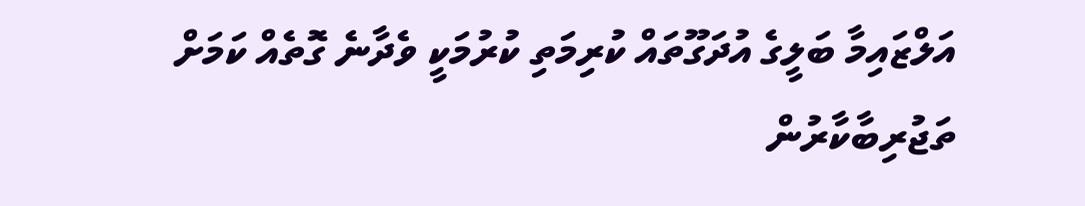އަލްޒައިމާ ބަލީގެ އުދަގޫތައް ކުރިމަތި ކުރުމަކީ ވެދާނެ ގޮތެއް ކަމަށް ތަޖުރިބާކާރުން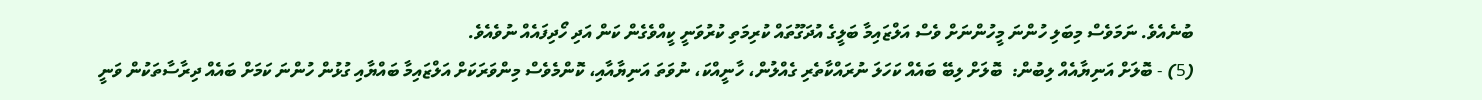ބުނެއެވެ. ނަމަވެސް މިބަލި ހުންނަ މީހުންނަށް ވެސް އަލްޒައިމާ ބަލީގެ އުދަގޫތައް ކުރިމަތި ކުރުވަނީ ކީއްވެގެން ކަން އަދި ހޯދިފައެއް ނުވެއެވެ.
(5) - ބޮލަށް އަނިޔާއެއް ލިބުން:  ބޮލަށް ލިބޭ ބައެއް ކަހަލަ ނުރައްކާތެރި ގެއްލުން، ހާނީއްކަ، ނުވަތަ އަނިޔާއާއި، ކޮންމެވެސް މިންވަރަކަށް އަލްޒައިމާ ބައްޔާއި ގުޅުން ހުންނަ ކަމަށް ބައެއް ދިރާސާތަކުން ވަނީ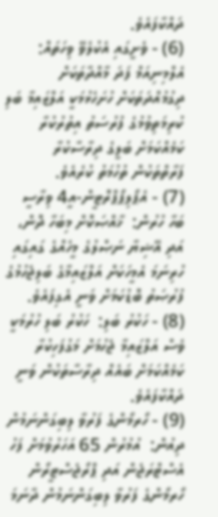ދައްކާފައެވެ.
(6) - ވެށީގައި އެކުލެވޭ ވިހަތައް:  އެލްމިނިއަމް ފަދަ މާއްދާތަކަށް ދިގުމުއްދަތަކަށް ހުށަހެޅުމަކީ އަލްޒައިމާ ބަލި ކުރިމަތިވުމުގެ ފުރުސަތު އިތުރުކުރާ ކަމެއްކަމަށް ބަލީގެ ދިރާސާކުރާ ފަރާތްތަކުން ތުހުމަތު ކުރެއެވެ.
(7) - އެޕޯލިޕޯޕްރޮޓީން-އީ4 ވިރާސީ ބަހާ ހުރުން:  ޚާއްޞަކޮށް މިބަހާ ދޮން، އަދި އޭޝިޔާ ނަޞްލުގެ މީހެއްގެ ގައިގައި ހުރިނަމަ އެމީހަކަށް އަލްޒައިމާގެ ބަލިޖެހުމުގެ ފުރުޞަތު ބޮޑުކަމަށް ވަނީ އެގިފައެވެ.
(8) - ހަކުރު ބަލި:  ހަކުރު ބަލި ހުރުމަކީ ވެސް އަލްޒައިމާ ޖެހުމަށް މަގުފަހިކުރާ ކަމެއްކަމަށް ބައެއް ދިރާސާތަކުން ވަނީ ދައްކާފައެވެ.
(9) - ހޯރމޯންގެ ފަރުވާ ލިބިގަންނަމުން ދިއުން:  އުމުރުން 65 އަހަރުވުމަށް ފަހު އެސްޓްރަޖެން އަދި ޕްރޯޖެސްޓީރޯން ހޯރމޯންގެ ފަރުވާ ލިބިގަންނަމުން ދާނަމަ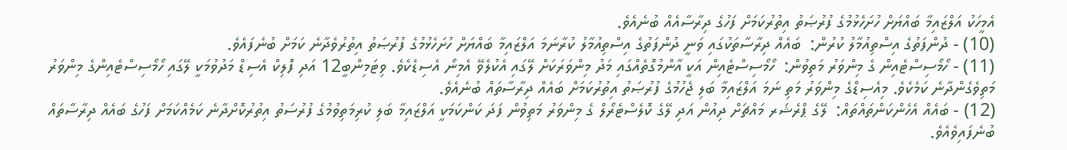އެމީހަކު އަލްޒައިމާ ބައްޔަށް ހުށަހެޅުމުގެ ފުރުޞަތު އިތުރުކަމަށް ފަހުގެ ދިރާސާއެއް ބުނެއެވެ.
(10) - ދުންފަތުގެ އިސްތިއުމާލު ކުރުން:  ބައެއް ދިރާސާތަކުގައި ވަނީ ދުންފަތުގެ އިސްތިއުމާލު ކުރާނަމަ އަލްޒައިމާ ބައްޔަށް ހުށަހެޅުމުގެ ފުރުޞަތު އިތުރުވެދާނެ ކަމަށް ބުނެފައެވެ.
(11) - ހޯމޯސިސްޓެއިން ގެ މިންވަރު މަތިވުން:  ހޯމޯސިސްޓެއިން އަކީ އާންމުގޮތެއްގައި މަދު މިންވަރަކަށް ލޭގައި އެކުލެވޭ އެމިނޯ އެސިޑެކެވެ. ވިޓަމިންބީ12 އަދި ފޮލިކް އެސިޑް މަދުވުމަކީ ލޭގައި ހޯމޯސިސްޓެއިންގެ މިންވަރު މަތިވެގެންދާނެ ކަމެކެވެ. މިއެސިޑްގެ މިންވަރު މަތި ނަމަ އަލްޒައިމާ ބަލި ޖެހުމުގެ ފުރުޞަތު އިތުރުކަމަށް ބައެއް ދިރާސާތައް ބުނެއެވެ.
(12) - ބައެއް އެހެންކަންތައްތައް:  ލޭގެ ޕްރެޝަރ މައްޗަށް ދިއުން އަދި ލޭގެ ކޮލެސްޓެރޯލް ގެ މިންވަރު މަތިވުން ފަދަ ކަންކަމަކީ އަލްޒައިމާ ބަލި ކުރިމަތިވުމުގެ ފުރުސަތު އިތުރުކޮށްދާނެ ކަމެއްކަމަށް ފަހުގެ ބައެއް ދިރާސާތައް ބުނެފައިވެއެވެ.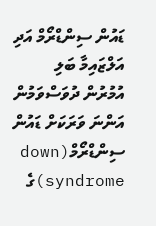ޑައުން ސިންޑްރޯމް އަދި އަލްޒައިމާ ބަލި
އުމުރުން ދުވަސްވަމުން އަންނަ ވަރަކަށް ޑައުން ސިންޑްރޯމް(down syndrome)ގެ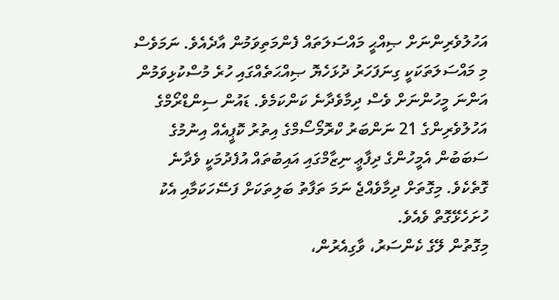އަހުލުވެރިންނަށް ޞިއްޙީ މައްސަލަތައް ފެންމަތިވަމުން އާދެއެވެ. ނަމަވެސް މި މައްސަލަތަކަކީ ގިނަފަހަރު ދުޅަހެޔޮ ޞިއްޙަތެއްގައި ހުރެ މުސްކުޅިވަމުން އަންނަ މީހުންނަށް ވެސް ދިމާވެދާނެ ކަންކަމެވެ. ޑައުން ސިންޑްރޯމްގެ އަހުލުވެރިންގެ 21 ނަންބަރު ކްރޮމޯސޯމްގެ އިތުރު ކޮޕީއެއް އިނުމުގެ ސަބަބުން އެމީހުންގެ ދިފާޢީ ނިޒާމްގައި އައިބުތައް އުފެދުމަކީ ވެދާނެ ގޮތެކެވެ. މިގޮތަށް ދިމާވެއްޖެ ނަމަ ތަފާތު ބަލިތަކަށް ފަސޭހަކަމާއި އެކު ހުށަހެޅޭގޮތް ވެއެވެ.
މިގޮތުން ލޭގެ ކެންސަރު، ވާގިއެރުން،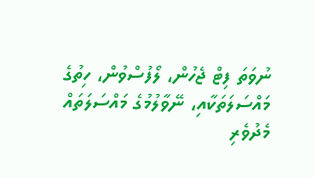ނުވަތަ ފިޓް ޖެހުން، ލޯފުސްވުން، ހިތުގެ މައްސަލަތަކާއި، ނޭވާލުމުގެ މައްސަލަތައް މެދުވެރި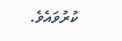ކުރުވައެވެ.